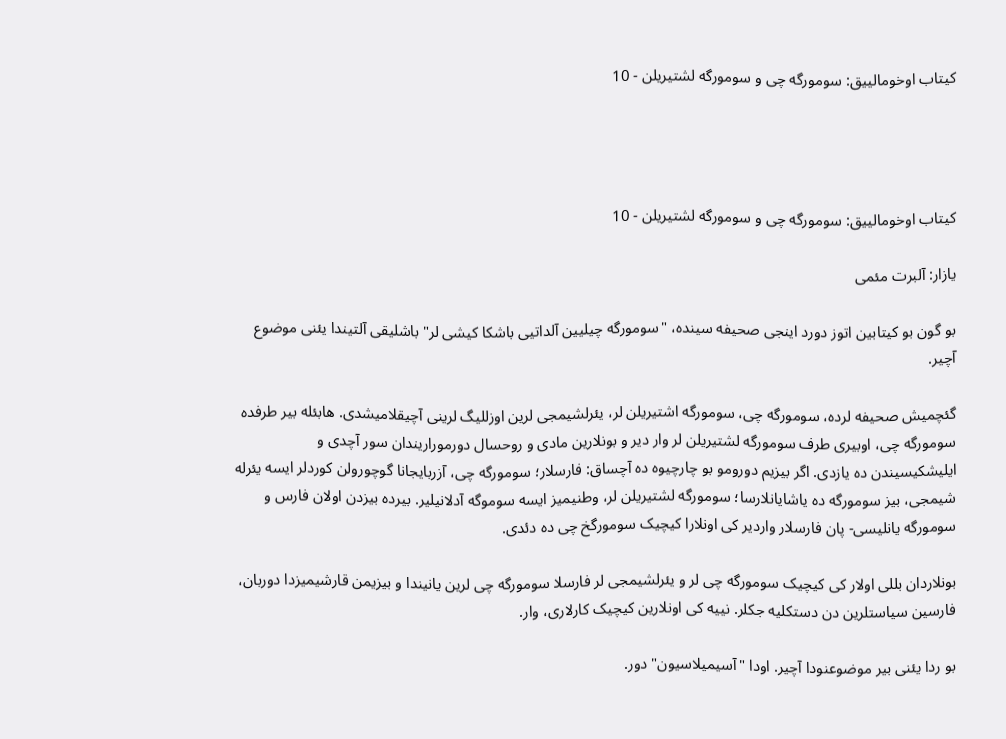کیتاب اوخومالییق: سومورگه چی و سومورگه لشتیریلن - 10




کیتاب اوخومالییق: سومورگه چی و سومورگه لشتیریلن - 10

یازار: آلبرت مئمی

بو گون بو کیتابین اتوز دورد اینجی صحیفه سینده، "سومورگه چیلیین آلداتیی باشکا کیشی لر" باشلیقی آلتیندا یئنی موضوع آچیر.

گئچمیش صحیفه لرده، سومورگه چی، سومورگه اشتیریلن لر، یئرلشیمجی لرین اوزللیگ لرینی آچیقلامیشدی. هابئله بیر طرفده سومورگه چی، اوبیری طرف سومورگه لشتیریلن لر وار دیر و بونلارین مادی و روحسال دورموراریندان سور آچدی و ایلیشکیسیندن ده یازدی. اگر بیزیم دورومو بو چارچیوه ده آچساق: فارسلار؛ سومورگه چی، آزربایجانا گوچورولن کوردلر ایسه یئرله شیمجی، بیز سومورگه ده یاشایانلارسا؛ سومورگه لشتیریلن لر، وطنیمیز ایسه سوموگه آدلانیلیر. بیرده بیزدن اولان فارس و سومورگه یانلیسی- پان فارسلار واردیر کی اونلارا کیچیک سومورگخ چی ده دئدی.

بونلاردان بللی اولار کی کیچیک سومورگه چی لر و یئرلشیمجی لر فارسلا سومورگه چی لرین یانیندا و بیزیمن قارشیمیزدا دوربان، فارسین سیاستلرین دن دستکلیه جکلر. نییه کی اونلارین کیچیک کارلاری، وار.

بو ردا یئنی بیر موضوعنودا آچیر. اودا "آسیمیلاسیون" دور.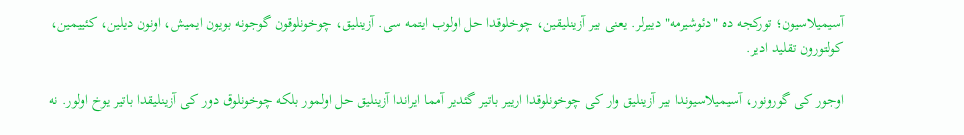آسیمیلاسیون؛ تورکجه ده "دئوشیرمه" دییرلر. یعنی بیر آزینلیقین، چوخلوقدا حل اولوب ایتمه سی. آزینلیق، چوخونلوقون گوجونه بویون ایمیش، اونون دیلین، کئییمین، کولتورون تقلید ادیر.

اوجور کی گورونور، آسیمیلاسیوندا بیر آزینلیق وار کی چوخونلوقدا ارییر باتیر گئدیر آمما ایراندا آزینلیق حل اولمور بلکه چوخونلوق دور کی آزینلیقدا باتیر یوخ اولور. نه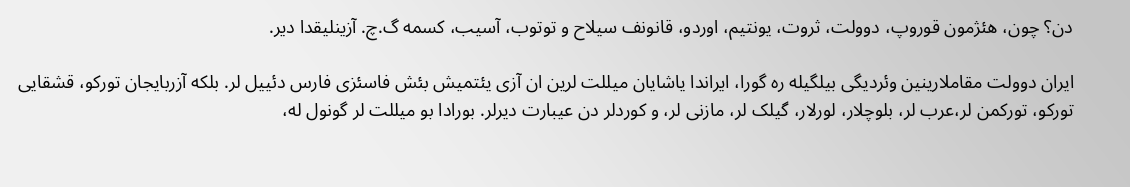دن؟ چون، هئژمون قوروپ، دوولت، ثروت، یونتیم، اوردو، قانونف سیلاح و توتوب، آسیب، کسمه گ.چ. آزینلیقدا دیر.

ایران دوولت مقاملارینین وئردیگی بیلگیله ره گورا، ایراندا یاشایان میللت لرین ان آزی یئتمیش بئش فاسئزی فارس دئییل لر. بلکه آزربایجان تورکو، قشقایی تورکو، تورکمن لر،عرب لر، بلوچلار، لورلار، گیلک لر، مازنی لر، و کوردلر دن عیبارت دیرلر. بورادا بو میللت لر گونول له،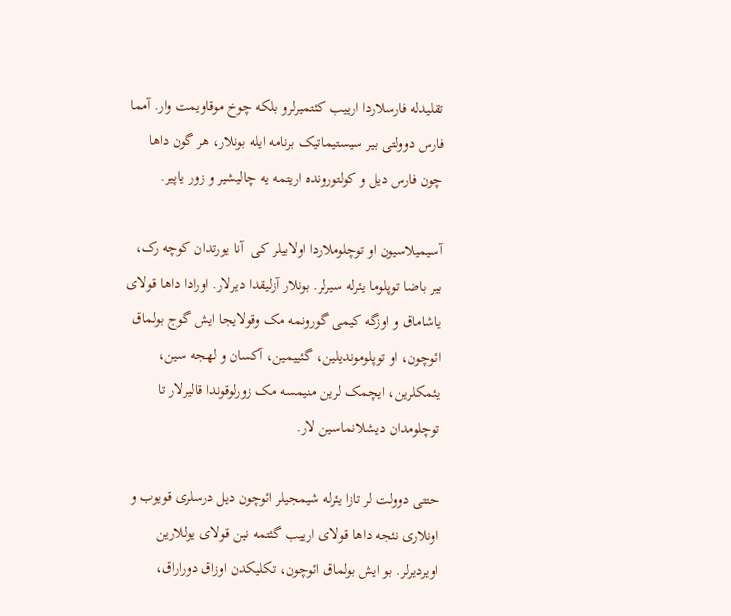تقلیدله فارسلاردا ارییب کئتمیرلرو بلکه چوخ موقاویمت وار. آمما فارس دوولتی بیر سیستیماتیک برنامه ایله بونلار، هر گون داها چون فارس دیل و کولتورونده اریتمه یه چالیشیر و زور یاپیر.

آسیمیلاسیون او توچلوملاردا اولابیلر کی  آنا یورتدان کوچه رک، بیر باضا توپلوما یئرله سیرلر. بونلار آزلیقدا دیرلار. اورادا داها قولای یاشاماق و اوزگه کیمی گورونمه مک وقولایجا ایش گوج بولماق ائوچون، او توپلوموندیلین، گئییمین، آکسان و لهجه سین، یئمکلرین، ایچمک لرین منیمسه مک زورلوقوندا قالیرلار تا توچلومدان دیشلانماسین لار.

حتتی دوولت لر تازا یئرله شیمجیلر ائوچون دیل درسلری قویوب و اونلاری نئجه داها قولای ارییب گئتمه نین قولای یوللارین اویردیرلر. بو ایش بولماق ائوچون، تکلیکدن اوزاق دوراراق،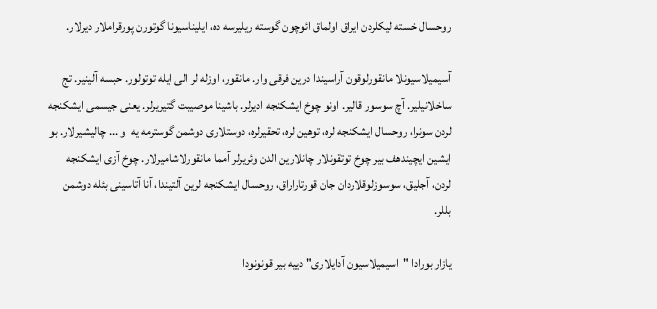روحسال خسته لیکلردن ایراق اولماق ائوچون گوسته ریلیرسه ده، ایلیناسیونا گوتورن پورقراملار دیرلار.

آسیمیلاسیونلا مانقورلوقون آراسیندا درین فرقی وار. مانقور، اوزله لر الی ایله توتولور. حبسه آلینیر. تج ساخلانیلیر. آچ سوسور قالیر. اونو چوخ ایشکنجه ادیرلر. باشینا موصیبت گتیریرلر. یعنی جیسمی ایشکنجه لردن سونرا، روحسال ایشکنجه لره، توهین لره، تحقیرلره، دوستلاری دوشمن گوسترمه یه  و ... چالیشیرلار. بو ایشین ایچیندهف بیر چوخ توتقونلار چانلارین الدن وئریرلر آمما مانقورلاشامیرلار. چوخ آزی ایشکنجه لردن، آجلیق، سوسوزلوقلاردان جان قورتاراراق، روحسال ایشکنجه لرین آلتیندا، آنا آتاسینی بئله دوشمن بللر.

یازار بورادا "اسیمیلاسیون آدایلاری" دییه بیر قونونودا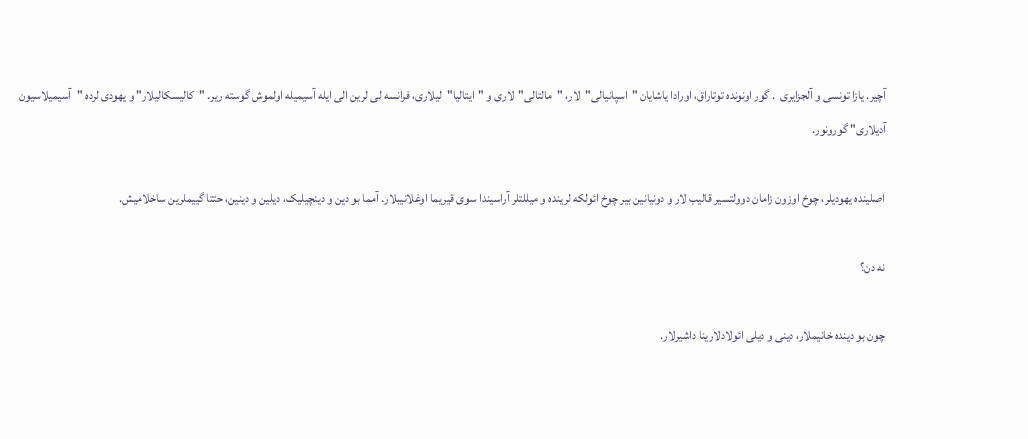آچیر. یازا تونسی و آلجزایری  . گور اونونده توتاراق، اورادا یاشایان "اسپانیالی"لار، "مالتالی"لاری و "ایتالیا"لیلاری، فرانسه لی لرین الی ایله آسیمیله اولموش گوسته ریر. "کالیسکالیلار" و یهودی لرده "آسیمیلاسیون آدیلاری" گورونور.

اصلینده یهودیلر، چوخ اوزون زامان دوولتسیر قالیب لار و دونیانین بیر چوخ ائولکه لرینده و میللتلر آراسیندا سوی قیریما اوغلانیبلار. آمما بو دین و دینچیلیک، دیلین و دینین، حتتا گییملرین ساخلامیش.

نه دن؟

چون بو دینده خانیملار، دینی و دیلی ائولادلارینا داشیرلار.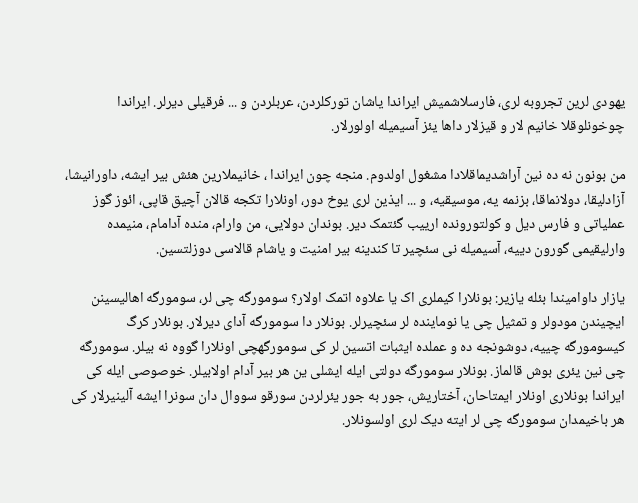یهودی لرین تجروبه لری، فارسلاشمیش ایراندا یاشان تورکلردن، عربلردن و ... فرقیلی دیرلر. ایراندا چوخونلوقلا خانیم لار و قیزلار داها یئز آسیمیله اولورلار.

من بونون نه ده نین آراشدیماقلادا مشغول اولدوم. منجه چون ایراندا ، خانیملارین هئش بیر ایشه، داورانیشا، آزادلیقا، دولانماقا، بزنمه یه، موسیقیه، و ... ایذین لری یوخ دور، اونلارا تکجه قالان آچیق قاپی، ائوز گوز عملیاتی و فارس دیل و کولتورونده ارییب گئتمک دیر. بوندان دولایی، من وارام، منده آدامام، منیمده وارلیقیمی گورون دییه، آسیمیله نی سئچیر تا کندینه بیر امنیت و یاشام قالاسی دوزلتسین.

یازار داوامیندا بئله یازیر: بونلارا کیملری اک یا علاوه اتمک اولار؟ سومورگه چی لر، سومورگه اهالیسینن ایچیندن مودولر و تمثیل چی یا نوماینده لر سئچیرلر. بونلار دا سومورگه آدای دیرلار. بونلار کرگ کیسومورگه چییه، دوشونجه ده و عملده ایثبات اتسین لر کی سومورگهچی اونلارا گووه نه بیلر. سومورگه چی نین یئری بوش قالماز. بونلار سومورگه دولتی ایله ایشلی ین هر بیر آدام اولابیلر. خوصوصی ایله کی ایراندا بونلاری اونلار ایمتاحان، آختاریش، جور به جور یئرلردن سورقو سووال دان سونرا ایشه آلینیرلار کی هر باخیمدان سومورگه چی لر ایته دیک لری اولسونلار.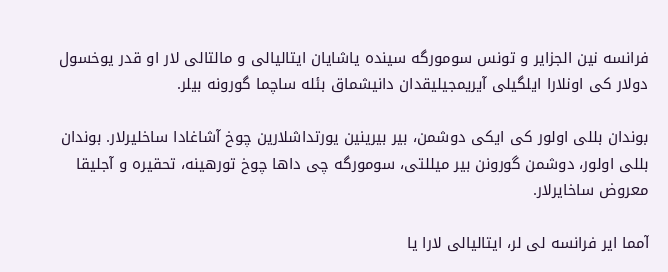فرانسه نین الجزایر و تونس سومورگه سینده یاشایان ایتالیالی و مالتالی لار او قدر یوخسول دولار کی اونلارا ایلگیلی آیریمجیلیقدان دانیشماق بئله ساچما گورونه بیلر.

بوندان بللی اولور کی ایکی دوشمن، بیر بیرینین یورتداشلارین چوخ آشاغادا ساخلیرلار. بوندان بللی اولور، دوشمن گورونن بیر میللتی، سومورگه چی داها چوخ تورهینه، تحقیره و آجلیقا معروض ساخایرلار.

آمما ایر فرانسه لی لر، ایتالیالی لارا یا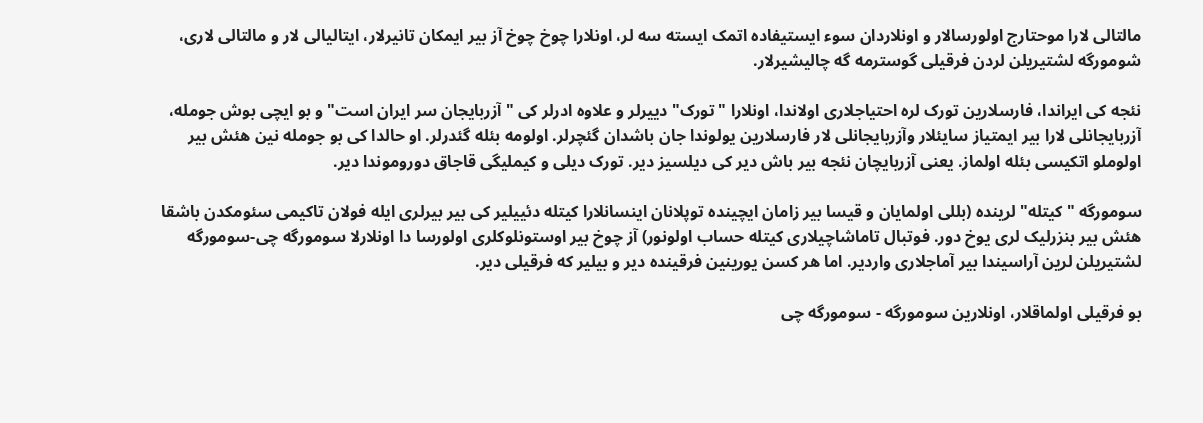مالتالی لارا موحتارج اولورسالار و اونلاردان سوء ایستیفاده اتمک ایسته سه لر، اونلارا چوخ چوخ آز بیر ایمکان تانیرلار، ایتالیالی لار و مالتالی لاری، شومورگه لشتیریلن لردن فرقیلی گوسترمه گه چالیشیرلار.

نئجه کی ایراندا، فارسلارین تورک لره احتیاجلاری اولاندا، اونلارا "تورک" دییرلر و علاوه ادرلر کی "آزربایجان سر ایران است" و بو ایچی بوش جومله، آزربایجانلی لارا بیر ایمتیاز سایئلار وآزربایجانلی لار فارسلارین یولوندا جان باشدان گئچرلر. اولومه بئله گئدرلر. او حالدا کی بو جومله نین هئش بیر اولوملو اتکیسی بئله اولماز. یعنی آزربایچان نئجه بیر باش دیر کی دیلسیز دیر. تورک دیلی و کیملیگی قاجاق دوروموندا دیر.

سومورگه "کیتله" لرینده (بللی اولمایان و قیسا بیر زامان ایچینده توپلانان اینسانلارا کیتله دئییلیر کی بیر بیرلری ایله فولان تاکیمی سئومکدن باشقا هئش بیر بنزرلیک لری یوخ دور. فوتبال تاماشاچیلاری کیتله حساب اولونور) آز چوخ بیر اوستونلوکلری اولورسا دا اونلارلا سومورگه چی-سومورگه لشتیریلن لرین آراسیندا بیر آماجلاری واردیر. اما هر کسن یورینین فرقینده دیر و بیلیر که فرقیلی دیر.

بو فرقیلی اولماقلار، اونلارین سومورگه - سومورگه چی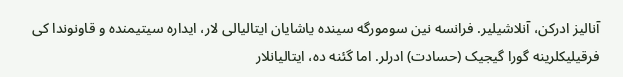آنالیز ادرکن، آنلاشیلیر. فرانسه نین سومورگه سینده یاشایان ایتالیالی لار، ایداره سیتیمنده و قاونوندا کی فرقیلیکلرینه گورا گیجیک (حسادت) ادرلر. اما گئنه ده، ایتالیانلار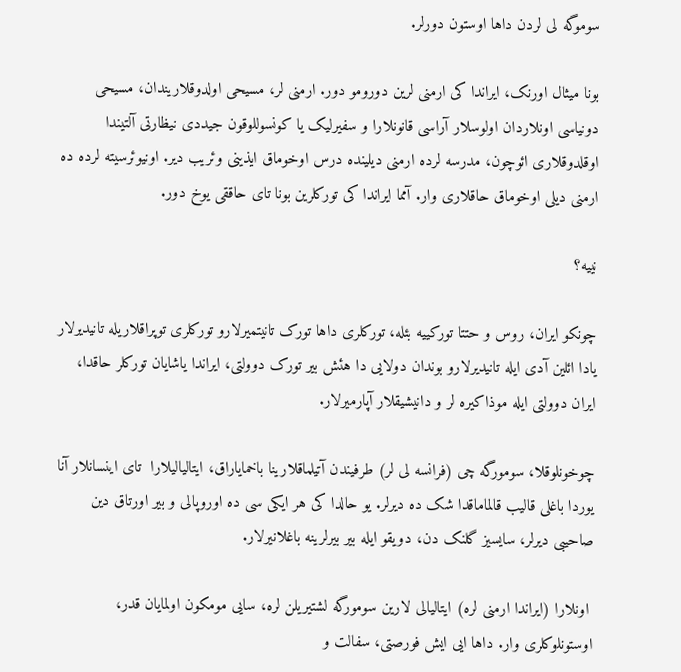سوموگه لی لردن داها اوستون دورلر.

بونا میثال اورنک، ایراندا کی ارمنی لرین دورومو دور. ارمنی لر، مسیحی اولدوقلاریندان، مسیحی دونیاسی اونلاردان اولوسلار آراسی قانونلارا و سفیرلیک یا کونسوللوقون جیددی نیظارتی آلتیندا اوقلدوقلاری ائوچون، مدرسه لرده ارمنی دیلینده درس اوخوماق ایذینی وئریب دیر. اونیوئرسیته لرده ده ارمنی دیلی اوخوماق حاقلاری وار. آمما ایراندا کی تورکلرین بونا تای حاققی یوخ دور.

نییه؟

چونکو ایران، روس و حتتا تورکییه بئله، تورکلری داها تورک تانیتمیرلارو تورکلری توپراقلاریله تانیدیرلار یادا ائلین آدی ایله تانیدیرلارو بوندان دولایی دا هئش بیر تورک دوولتی، ایراندا یاشایان تورکلر حاقدا، ایران دوولتی ایله موذاکیره لر و دانیشیقلار آپارمیرلار.

چوخونلوقلا، سومورگه چی (فرانسه لی لر) طرفیندن آتیلماقلارینا باخمایاراق، ایتالیالیلارا  تای اینسانلار آنا یوردا باغلی قالیب قالماماقدا شک ده دیرلر. یو حالدا کی هر ایکی سی ده اوروپالی و بیر اورتاق دین صاحیبی دیرلر، سایسیز گلنک دن، دویقو ایله بیر بیرلرینه باغلانیرلار.

 اونلارا (ایراندا ارمنی لره) ایتالیالی لارین سومورگه لشتیریلن لره، سایی مومکون اولمایان قدر، اوستونلوکلری وار. داها ایی ایش فورصتی، سفالت و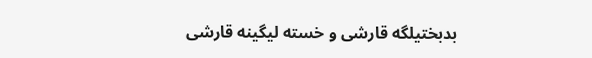بدبختیلگه قارشی و خسته لیگینه قارشی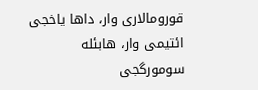قورومالاری وار، داها یاخجی ائتیمی وار، هابئله سومورگجی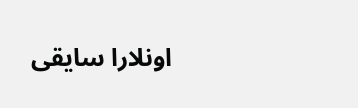اونلارا سایقی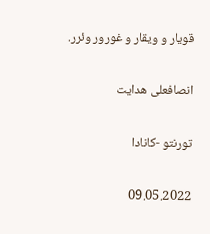قویار و ویقار و غورور وئرر.

انصافعلی هدایت

تورنتو -کانادا

09.05.2022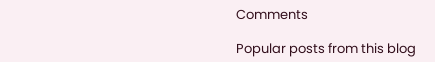Comments

Popular posts from this blog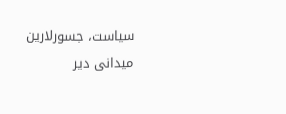سیاست، جسورلارین میدانی دیر